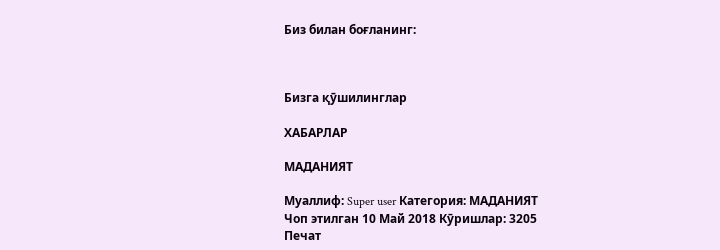Биз билан боғланинг:



Бизга қӯшилинглар

ХАБАРЛАР

МАДАНИЯТ

Муаллиф: Super user Категория: МАДАНИЯТ
Чоп этилган 10 Май 2018 Кӯришлар: 3205
Печат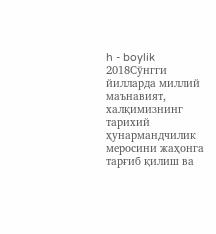h - boylik 2018Сўнгги йилларда миллий маънавият, халқимизнинг тарихий ҳунармандчилик меросини жаҳонга тарғиб қилиш ва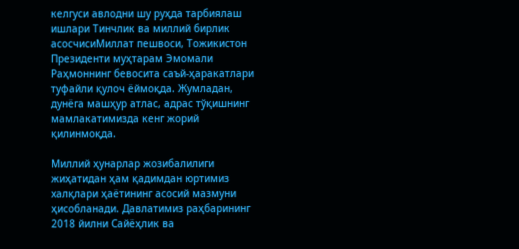келгуси авлодни шу руҳда тарбиялаш ишлари Тинчлик ва миллий бирлик асосчисиМиллат пешвоси, Тожикистон Президенти муҳтарам Эмомали Раҳмоннинг бевосита саъй-ҳаракатлари туфайли қулоч ёймоқда. Жумладан, дунёга машҳур атлас, адрас тўқишнинг мамлакатимизда кенг жорий қилинмоқда.

Миллий ҳунарлар жозибалилиги жиҳатидан ҳам қадимдан юртимиз халқлари ҳаётининг асосий мазмуни ҳисобланади. Давлатимиз раҳбарининг 2018 йилни Сайёҳлик ва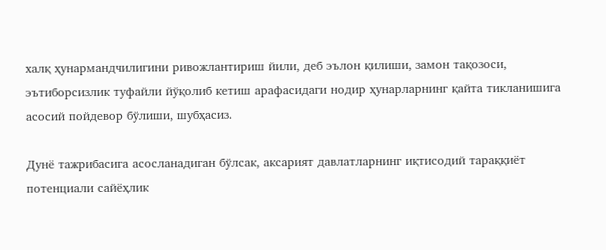халқ ҳунармандчилигини ривожлантириш йили, деб эълон қилиши, замон тақозоси, эътиборсизлик туфайли йўқолиб кетиш арафасидаги нодир ҳунарларнинг қайта тикланишига асосий пойдевор бўлиши, шубҳасиз.

Дунё тажрибасига асосланадиган бўлсак, аксарият давлатларнинг иқтисодий тараққиёт потенциали сайёҳлик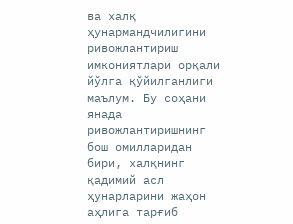ва халқ ҳунармандчилигини ривожлантириш имкониятлари орқали йўлга қўйилганлиги маълум. Бу соҳани янада ривожлантиришнинг бош омилларидан бири, халқнинг қадимий асл ҳунарларини жаҳон аҳлига тарғиб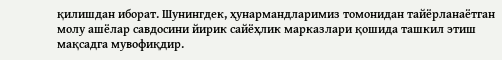қилишдан иборат. Шунингдек, ҳунармандларимиз томонидан тайёрланаётган молу ашёлар савдосини йирик сайёҳлик марказлари қошида ташкил этиш мақсадга мувофиқдир.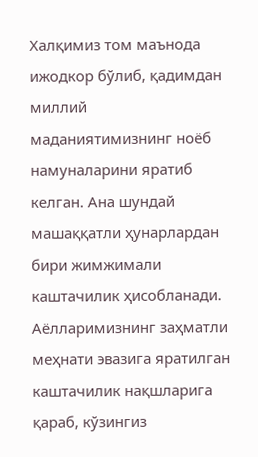Халқимиз том маънода ижодкор бўлиб, қадимдан миллий маданиятимизнинг ноёб намуналарини яратиб келган. Ана шундай машаққатли ҳунарлардан бири жимжимали каштачилик ҳисобланади. Аёлларимизнинг заҳматли меҳнати эвазига яратилган каштачилик нақшларига қараб, кўзингиз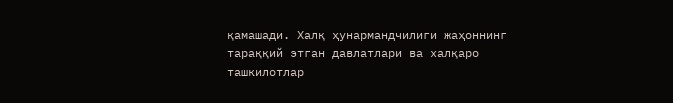қамашади. Халқ ҳунармандчилиги жаҳоннинг тараққий этган давлатлари ва халқаро ташкилотлар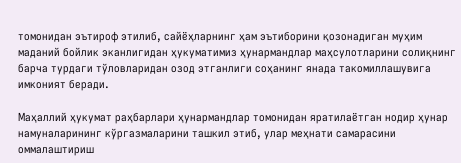томонидан эътироф этилиб, сайёҳларнинг ҳам эътиборини қозонадиган муҳим маданий бойлик эканлигидан ҳукуматимиз ҳунармандлар маҳсулотларини солиқнинг барча турдаги тўловларидан озод этганлиги соҳанинг янада такомиллашувига имконият беради.

Маҳаллий ҳукумат раҳбарлари ҳунармандлар томонидан яратилаётган нодир ҳунар намуналарининг кўргазмаларини ташкил этиб, улар меҳнати самарасини оммалаштириш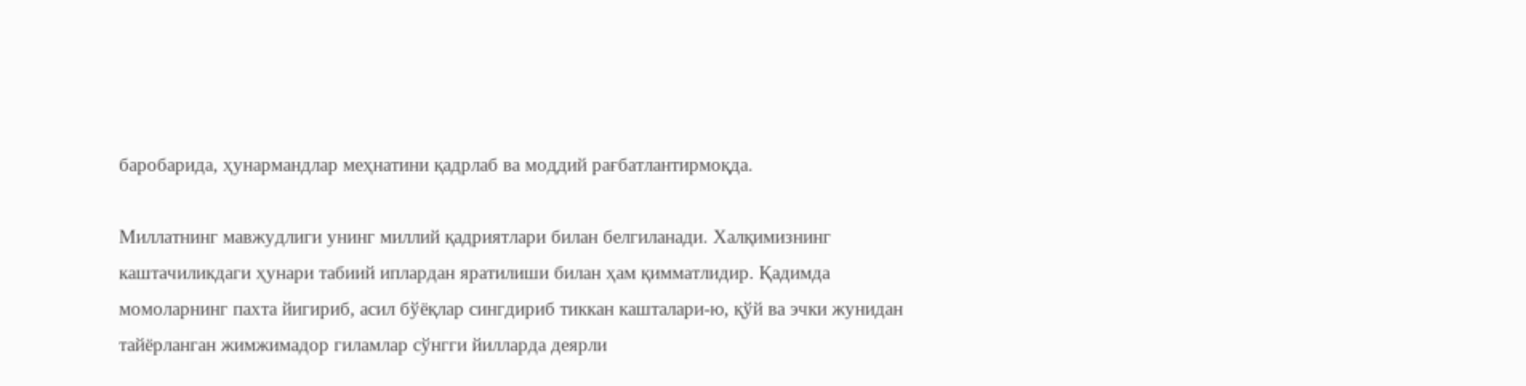баробарида, ҳунармандлар меҳнатини қадрлаб ва моддий рағбатлантирмоқда.

Миллатнинг мавжудлиги унинг миллий қадриятлари билан белгиланади. Халқимизнинг каштачиликдаги ҳунари табиий иплардан яратилиши билан ҳам қимматлидир. Қадимда момоларнинг пахта йигириб, асил бўёқлар сингдириб тиккан кашталари-ю, қўй ва эчки жунидан тайёрланган жимжимадор гиламлар сўнгги йилларда деярли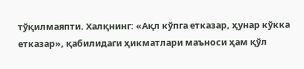тўқилмаяпти. Халқнинг: «Ақл кўпга етказар, ҳунар кўкка етказар», қабилидаги ҳикматлари маъноси ҳам қўл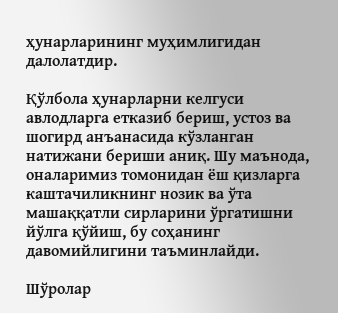ҳунарларининг муҳимлигидан далолатдир.

Қўлбола ҳунарларни келгуси авлодларга етказиб бериш, устоз ва шогирд анъанасида кўзланган натижани бериши аниқ. Шу маънода, оналаримиз томонидан ёш қизларга каштачиликнинг нозик ва ўта машаққатли сирларини ўргатишни йўлга қўйиш, бу соҳанинг давомийлигини таъминлайди.

Шўролар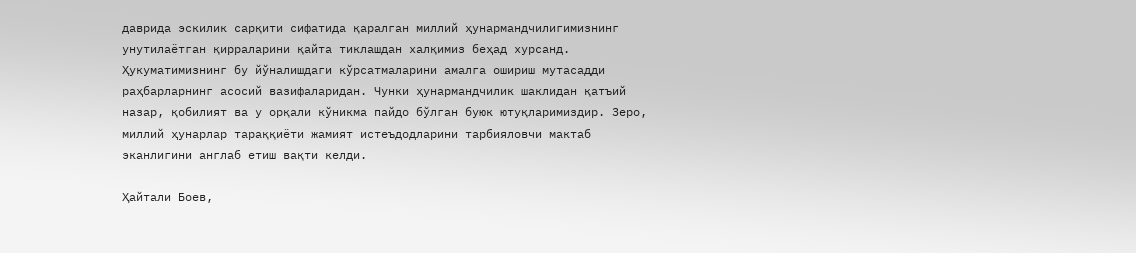даврида эскилик сарқити сифатида қаралган миллий ҳунармандчилигимизнинг унутилаётган қирраларини қайта тиклашдан халқимиз беҳад хурсанд. Ҳукуматимизнинг бу йўналишдаги кўрсатмаларини амалга ошириш мутасадди раҳбарларнинг асосий вазифаларидан. Чунки ҳунармандчилик шаклидан қатъий назар, қобилият ва у орқали кўникма пайдо бўлган буюк ютуқларимиздир. Зеро, миллий ҳунарлар тараққиёти жамият истеъдодларини тарбияловчи мактаб эканлигини англаб етиш вақти келди.

Ҳайтали Боев,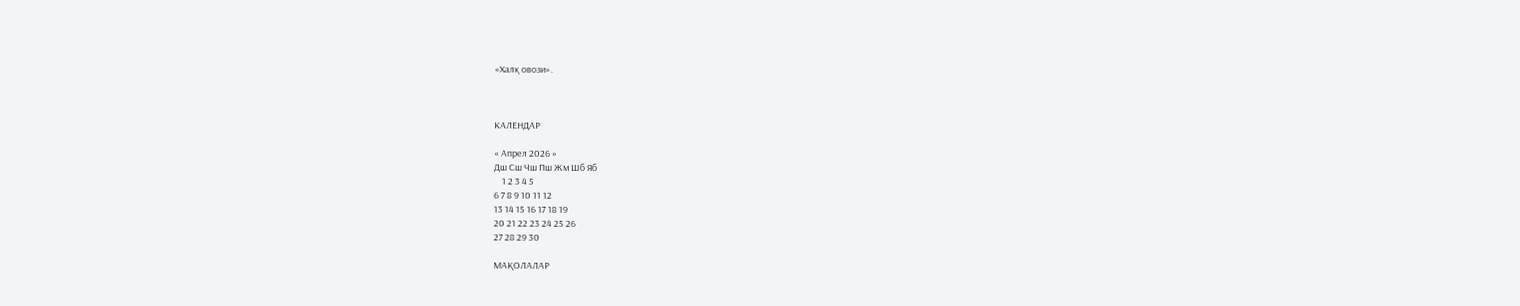«Халқ овози».



КАЛЕНДАР

« Апрел 2026 »
Дш Сш Чш Пш Жм Шб Яб
    1 2 3 4 5
6 7 8 9 10 11 12
13 14 15 16 17 18 19
20 21 22 23 24 25 26
27 28 29 30

МАҚОЛАЛАР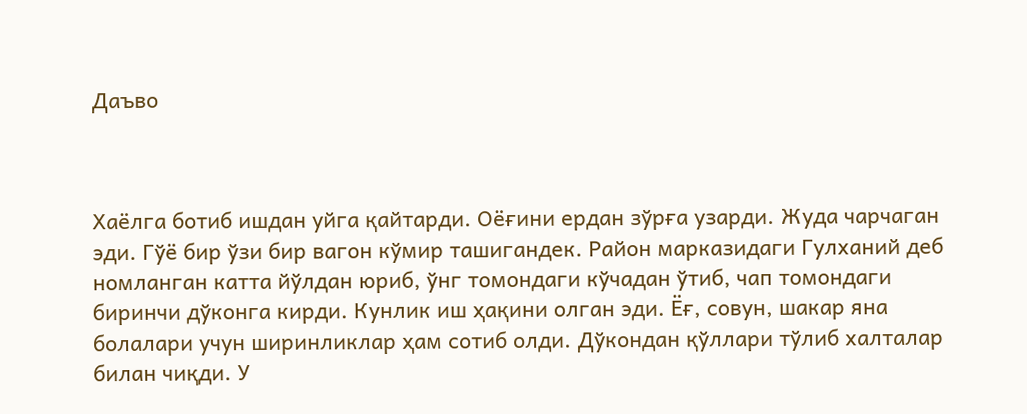Даъво



Хаёлга ботиб ишдан уйга қайтарди. Оёғини ердан зўрға узарди. Жуда чарчаган эди. Гўё бир ўзи бир вагон кўмир ташигандек. Район марказидаги Гулханий деб номланган катта йўлдан юриб, ўнг томондаги кўчадан ўтиб, чап томондаги биринчи дўконга кирди. Кунлик иш ҳақини олган эди. Ёғ, совун, шакар яна болалари учун ширинликлар ҳам сотиб олди. Дўкондан қўллари тўлиб халталар билан чиқди. У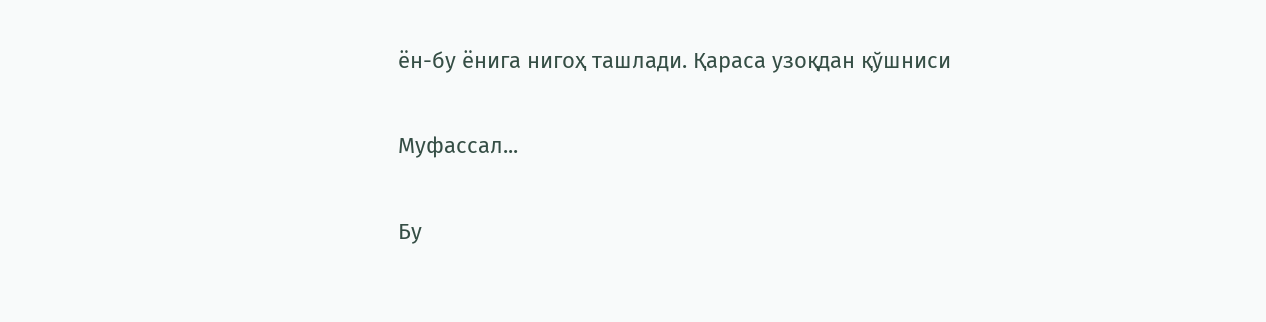ён-бу ёнига нигоҳ ташлади. Қараса узоқдан қўшниси

Муфассал...

Бу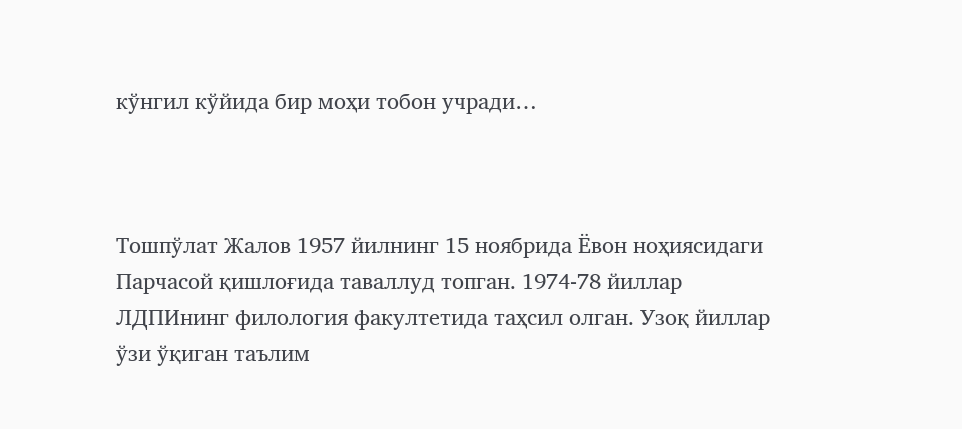кўнгил кўйида бир моҳи тобон учради…



Тошпўлат Жалов 1957 йилнинг 15 ноябрида Ёвон ноҳиясидаги Парчасой қишлоғида таваллуд топган. 1974-78 йиллар ЛДПИнинг филология факултетида таҳсил олган. Узоқ йиллар ўзи ўқиган таълим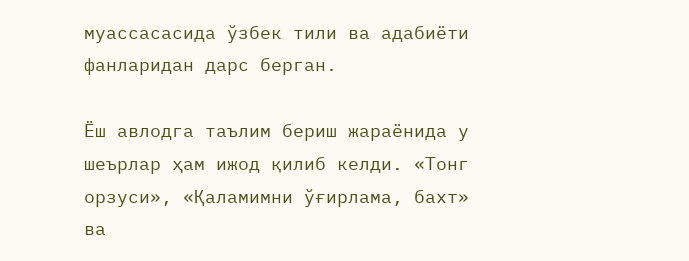муассасасида ўзбек тили ва адабиёти фанларидан дарс берган.

Ёш авлодга таълим бериш жараёнида у шеърлар ҳам ижод қилиб келди. «Тонг орзуси», «Қаламимни ўғирлама, бахт» ва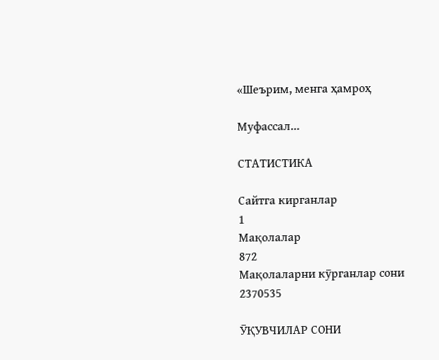«Шеърим, менга ҳамроҳ

Муфассал...

СТАТИСТИКА

Сайтга кирганлар
1
Мақолалар
872
Мақолаларни кӯрганлар сони
2370535

ӮҚУВЧИЛАР СОНИ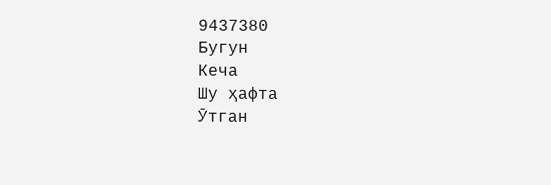9437380
Бугун
Кеча
Шу ҳафта
Ӯтган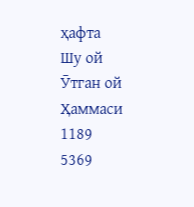ҳафта
Шу ой
Ӯтган ой
Ҳаммаси
1189
5369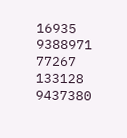16935
9388971
77267
133128
9437380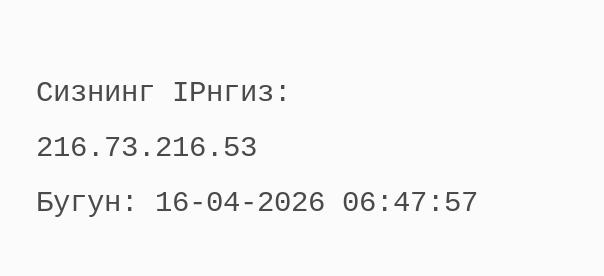Сизнинг IPнгиз: 216.73.216.53
Бугун: 16-04-2026 06:47:57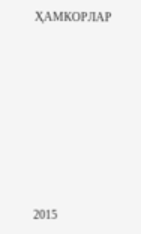ҲАМКОРЛАР







2015